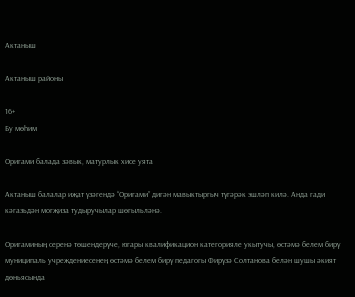Актаныш

Актаныш районы

16+
Бу мөһим

Оригами балада зәвык, матурлык хисе уята

Актаныш балалар иҗат үзәгендә “Оригами” дигән мавыктыргыч түгәрәк эшләп килә. Анда гади кәгазьдән могҗиза тудыручылар шөгыльләнә.

Оригаминың серенә төшендерүче, югары квалификацион категорияле укытучы, өстәмә белем бирү муниципаль учреждениесенең өстәмә белем бирү педагогы Фирүзә Солтанова белән шушы әкият дөньясында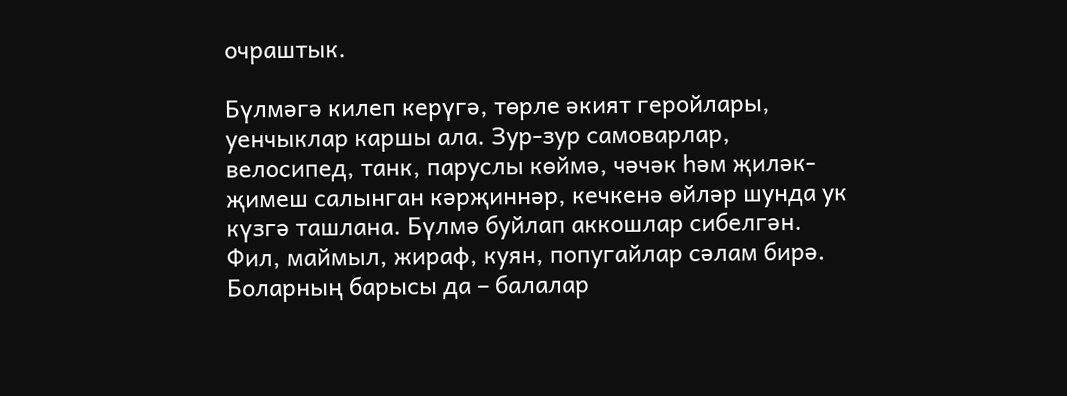очраштык.

Бүлмәгә килеп керүгә, төрле әкият геройлары, уенчыклар каршы ала. Зур-зур самоварлар, велосипед, танк, паруслы көймә, чәчәк һәм җиләк-җимеш салынган кәрҗиннәр, кечкенә өйләр шунда ук күзгә ташлана. Бүлмә буйлап аккошлар сибелгән. Фил, маймыл, жираф, куян, попугайлар сәлам бирә. Боларның барысы да – балалар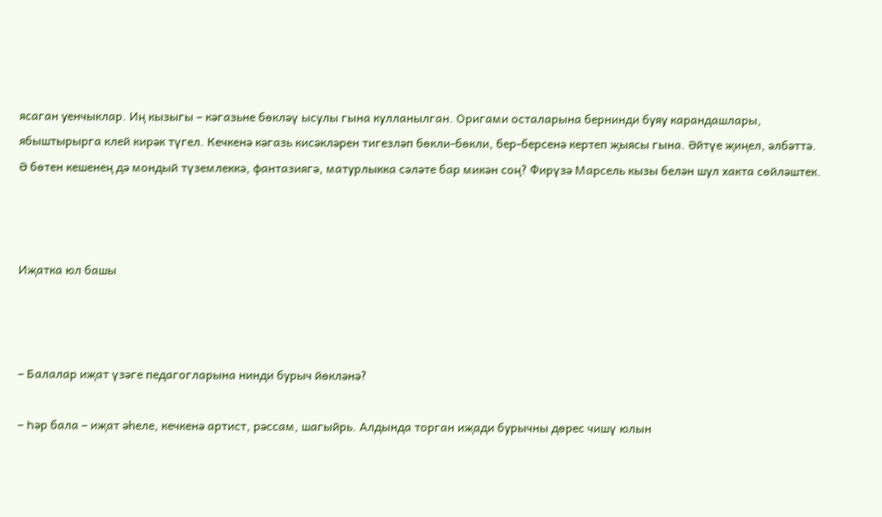ясаган уенчыклар. Иң кызыгы – кәгазьне бөкләү ысулы гына кулланылган. Оригами осталарына бернинди буяу карандашлары, ябыштырырга клей кирәк түгел. Кечкенә кәгазь кисәкләрен тигезләп бөкли-бөкли, бер-берсенә кертеп җыясы гына. Әйтүе җиңел, әлбәттә. Ә бөтен кешенең дә мондый түземлеккә, фантазиягә, матурлыкка сәләте бар микән соң? Фирүзә Марсель кызы белән шул хакта сөйләштек.



Иҗатка юл башы



– Балалар иҗат үзәге педагогларына нинди бурыч йөкләнә?

– Һәр бала – иҗат әһеле, кечкенә артист, рәссам, шагыйрь. Алдында торган иҗади бурычны дөрес чишү юлын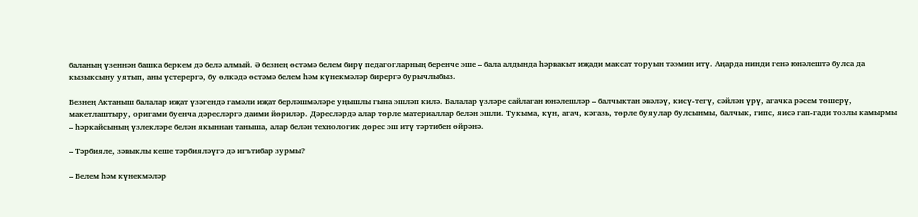баланың үзеннән башка беркем дә белә алмый. Ә безнең өстәмә белем бирү педагогларның беренче эше – бала алдында һәрвакыт иҗади максат торуын тәэмин итү. Аңарда нинди генә юнәлештә булса да кызыксыну уятып, аны үстерергә, бу өлкәдә өстәмә белем һәм күнекмәләр бирергә бурычлыбыз.

Безнең Актаныш балалар иҗат үзәгендә гамәли иҗат берләшмәләре уңышлы гына эшләп килә. Балалар үзләре сайлаган юнәлешләр – балчыктан әвәләү, кисү-тегү, сәйлән үрү, агачка рәсем төшерү, макетлаштыру, оригами буенча дәресләргә даими йөриләр. Дәресләрдә алар төрле материаллар белән эшли. Тукыма, күн, агач, кәгазь, төрле буяулар булсынмы, балчык, гипс, яисә гап-гади тозлы камырмы – һәркайсының үзлекләре белән якыннан таныша, алар белән технологик дөрес эш итү тәртибен өйрәнә.

– Тәрбияле, зәвыклы кеше тәрбияләүгә дә игътибар зурмы?

– Белем һәм күнекмәләр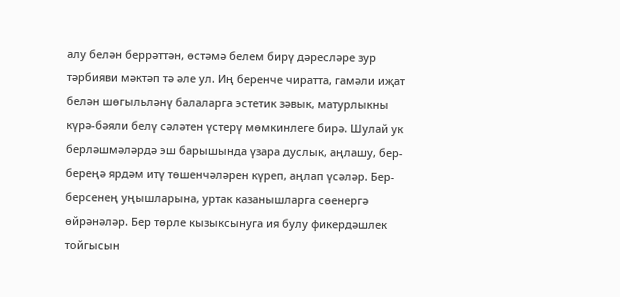алу белән беррәттән, өстәмә белем бирү дәресләре зур тәрбияви мәктәп тә әле ул. Иң беренче чиратта, гамәли иҗат белән шөгыльләнү балаларга эстетик зәвык, матурлыкны күрә-бәяли белү сәләтен үстерү мөмкинлеге бирә. Шулай ук берләшмәләрдә эш барышында үзара дуслык, аңлашу, бер-береңә ярдәм итү төшенчәләрен күреп, аңлап үсәләр. Бер-берсенең уңышларына, уртак казанышларга сөенергә өйрәнәләр. Бер төрле кызыксынуга ия булу фикердәшлек тойгысын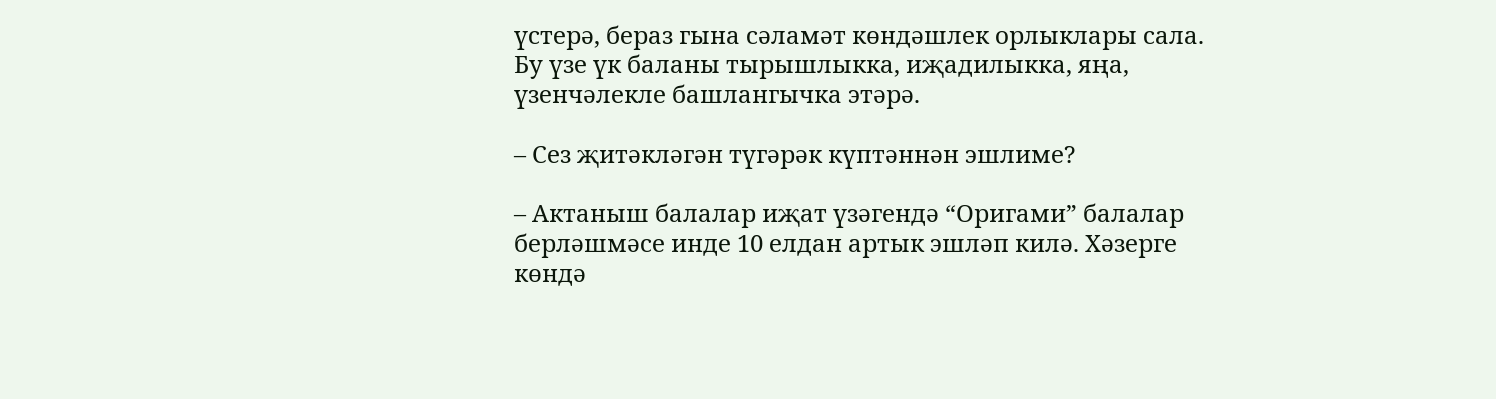үстерә, бераз гына сәламәт көндәшлек орлыклары сала. Бу үзе үк баланы тырышлыкка, иҗадилыкка, яңа, үзенчәлекле башлангычка этәрә.

– Сез җитәкләгән түгәрәк күптәннән эшлиме?

– Актаныш балалар иҗат үзәгендә “Оригами” балалар берләшмәсе инде 10 елдан артык эшләп килә. Хәзерге көндә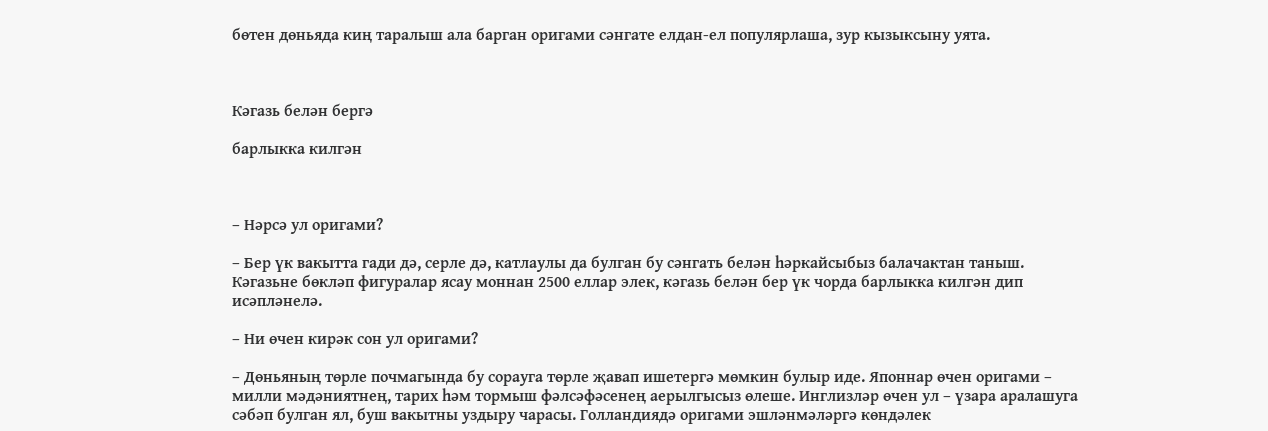бөтен дөньяда киң таралыш ала барган оригами сәнгате елдан-ел популярлаша, зур кызыксыну уята.



Кәгазь белән бергә

барлыкка килгән



– Нәрсә ул оригами?

– Бер үк вакытта гади дә, серле дә, катлаулы да булган бу сәнгать белән һәркайсыбыз балачактан таныш. Кәгазьне бөкләп фигуралар ясау моннан 2500 еллар элек, кәгазь белән бер үк чорда барлыкка килгән дип исәпләнелә.

– Ни өчен кирәк сон ул оригами?

– Дөньяның төрле почмагында бу сорауга төрле җавап ишетергә мөмкин булыр иде. Японнар өчен оригами – милли мәдәниятнең, тарих һәм тормыш фәлсәфәсенең аерылгысыз өлеше. Инглизләр өчен ул – үзара аралашуга сәбәп булган ял, буш вакытны уздыру чарасы. Голландиядә оригами эшләнмәләргә көндәлек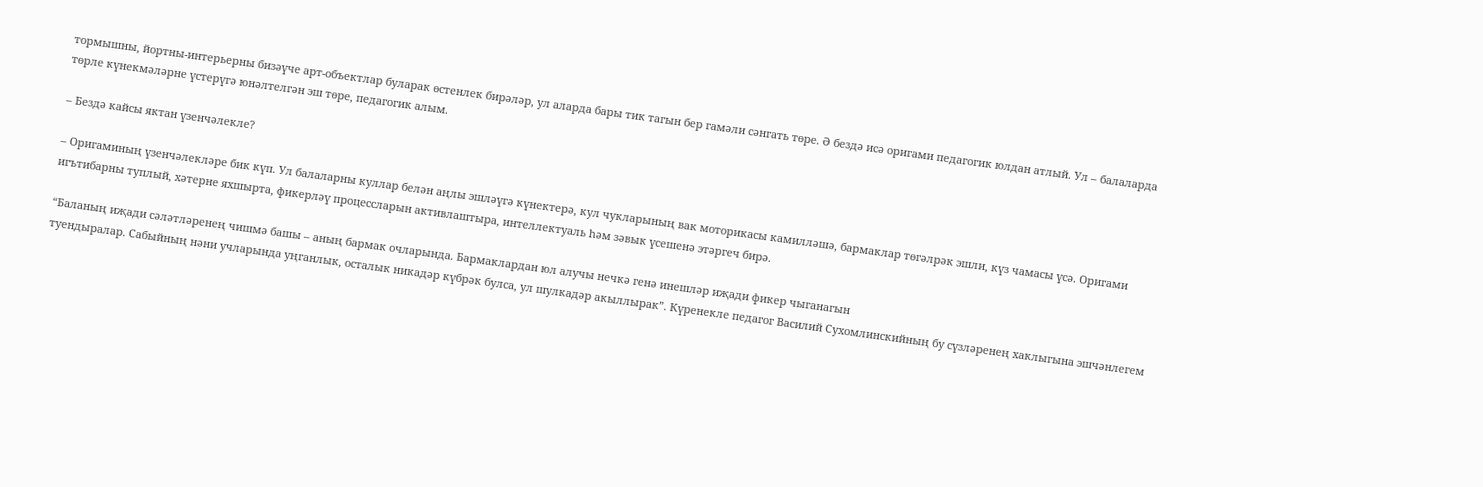тормышны, йортны-интерьерны бизәүче арт-объектлар буларак өстенлек бирәләр, ул аларда бары тик тагын бер гамәли сәнгать төре. Ә бездә исә оригами педагогик юлдан атлый. Ул – балаларда төрле күнекмәләрне үстерүгә юнәлтелгән эш төре, педагогик алым.

– Бездә кайсы яктан үзенчәлекле?

– Оригаминың үзенчәлекләре бик күп. Ул балаларны куллар белән аңлы эшләүгә күнектерә, кул чукларының вак моторикасы камилләшә, бармаклар төгәлрәк эшли, күз чамасы үсә. Оригами игътибарны туплый, хәтерне яхшырта, фикерләү процессларын активлаштыра, интеллектуаль һәм зәвык үсешенә этәргеч бирә.

“Баланың иҗади сәләтләренең чишмә башы – аның бармак очларында. Бармаклардан юл алучы нечкә генә инешләр иҗади фикер чыганагын
туендыралар. Сабыйның нәни учларында уңганлык, осталык никадәр күбрәк булса, ул шулкадәр акыллырак”. Күренекле педагог Василий Сухомлинскийның бу сүзләренең хаклыгына эшчәнлегем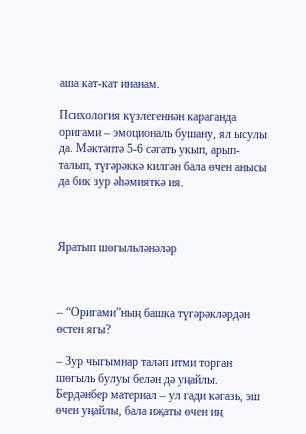аша кат-кат инанам.

Психология күзлегеннән караганда оригами – эмоциональ бушану, ял ысулы да. Мәктәптә 5-6 сәгать укып, арып-талып, түгәрәккә килгән бала өчен анысы да бик зур әһәмияткә ия.



Яратып шөгыльләнәләр



– “Оригами”ның башка түгәрәкләрдән өстен ягы?

– Зур чыгымнар таләп итми торган шөгыль булуы белән дә уңайлы. Бердәнбер материал – ул гади кәгазь, эш өчен уңайлы, бала иҗаты өчен иң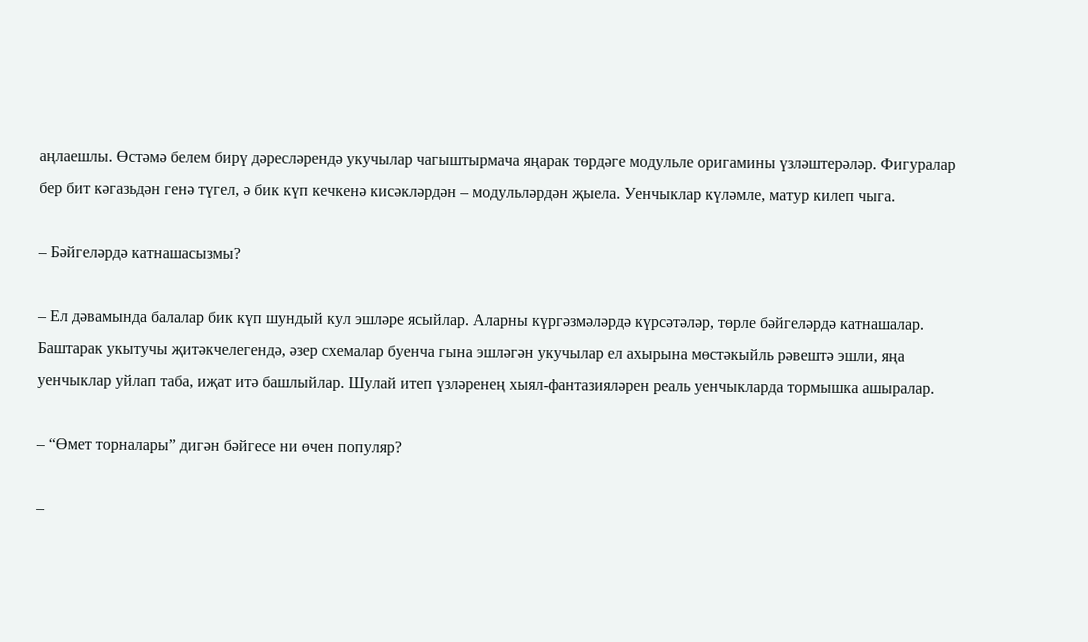аңлаешлы. Өстәмә белем бирү дәресләрендә укучылар чагыштырмача яңарак төрдәге модульле оригамины үзләштерәләр. Фигуралар бер бит кәгазьдән генә түгел, ә бик күп кечкенә кисәкләрдән – модульләрдән җыела. Уенчыклар күләмле, матур килеп чыга.

– Бәйгеләрдә катнашасызмы?

– Ел дәвамында балалар бик күп шундый кул эшләре ясыйлар. Аларны күргәзмәләрдә күрсәтәләр, төрле бәйгеләрдә катнашалар. Баштарак укытучы җитәкчелегендә, әзер схемалар буенча гына эшләгән укучылар ел ахырына мөстәкыйль рәвештә эшли, яңа уенчыклар уйлап таба, иҗат итә башлыйлар. Шулай итеп үзләренең хыял-фантазияләрен реаль уенчыкларда тормышка ашыралар.

– “Өмет торналары” дигән бәйгесе ни өчен популяр?

–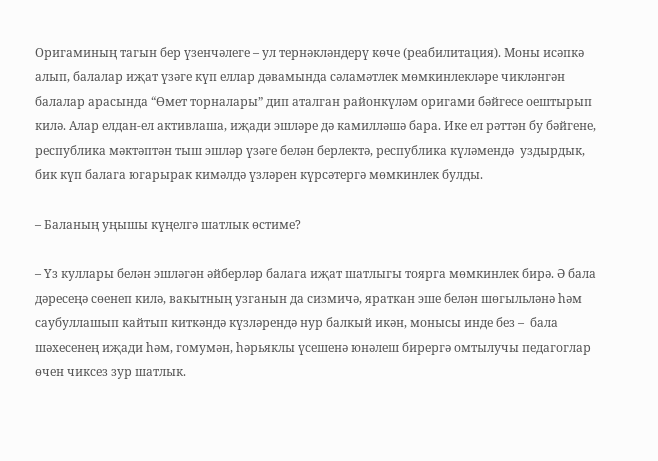Оригаминың тагын бер үзенчәлеге – ул тернәкләндерү көче (реабилитация). Моны исәпкә алып, балалар иҗат үзәге күп еллар дәвамында сәламәтлек мөмкинлекләре чикләнгән балалар арасында “Өмет торналары” дип аталган районкүләм оригами бәйгесе оештырып килә. Алар елдан-ел активлаша, иҗади эшләре дә камилләшә бара. Ике ел рәттән бу бәйгене, республика мәктәптән тыш эшләр үзәге белән берлектә, республика күләмендә  уздырдык, бик күп балага югарырак кимәлдә үзләрен күрсәтергә мөмкинлек булды.

– Баланың уңышы күңелгә шатлык өстиме?

– Үз куллары белән эшләгән әйберләр балага иҗат шатлыгы тоярга мөмкинлек бирә. Ә бала дәресеңә сөенеп килә, вакытның узганын да сизмичә, яраткан эше белән шөгыльләнә һәм саубуллашып кайтып киткәндә күзләрендә нур балкый икән, монысы инде без –  бала шәхесенең иҗади һәм, гомумән, һәрьяклы үсешенә юнәлеш бирергә омтылучы педагоглар өчен чиксез зур шатлык.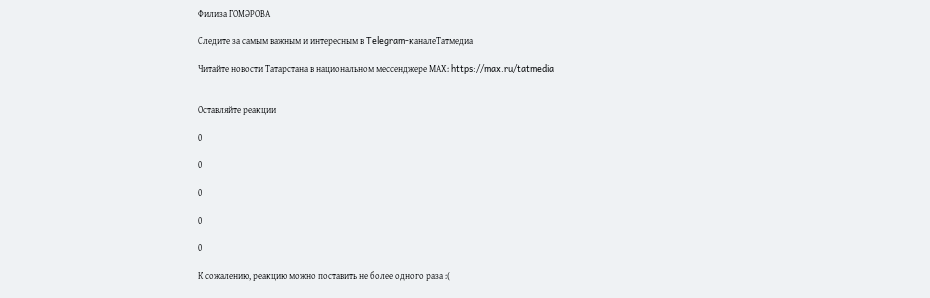Филиза ГОМӘРОВА

Следите за самым важным и интересным в Telegram-каналеТатмедиа

Читайте новости Татарстана в национальном мессенджере MАХ: https://max.ru/tatmedia


Оставляйте реакции

0

0

0

0

0

К сожалению, реакцию можно поставить не более одного раза :(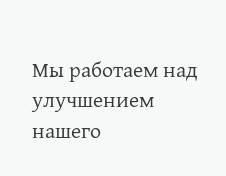Мы работаем над улучшением нашего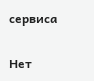сервиса

Нет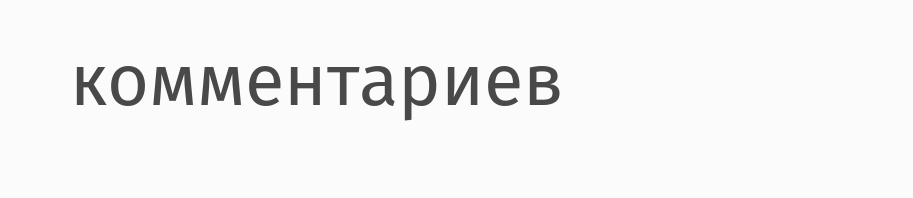комментариев